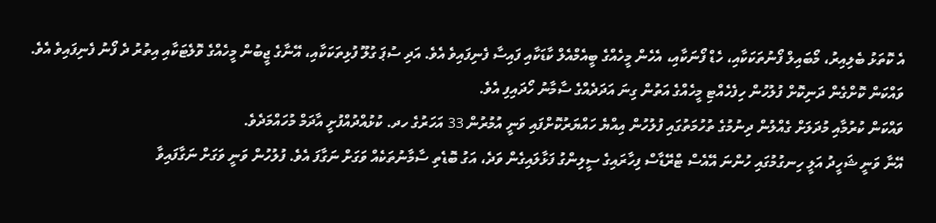އެ ކޮތަޅު ބެލިއިރު، މޯބައިލް ފޯނުތަކަކާއި، ހެޑް ފޯނަކާއި، އެހެން މީހެއްގެ ބީއެމްއެލް ކާޑަކާއި ފައިސާ ފެނިފައިވެ އެވެ. އަދި ސުޕަ ގުލޫ ފުޅިތަކަކާއި، އޭނާގެ ޖީބުން މީހެއްގެ ވޮލެޓަކާއި އިތުރު ދެ ފޯނު ފެނިފައިވެ އެވެ.
ވައްކަން ކޮށްގެން ދަނިކޮށް ފުލުހުން ހިފެހެއްޓި މީހެއްގެ އަތުން ގިނަ އަދަދެއްގެ ސާމާނު ހޯދައިފި އެވެ.
ވައްކަން ކުރުމާއި މުދަލަށް ގެއްލުން ދިނުމުގެ ތުހުމަތުގައި ފުލުހުން އިއްޔެ ހައްޔަރުކޮށްފައި ވަނީ އުމުރުން 33 އަހަރުގެ ހދ. ކުޅުއްދުއްފުށީ އާދަމް މުހައްމަދެވެ.
އޭނާ ވަނީ ޝަހީދު އަލީ ހިނގުމުގައި ހުންނަ އޭއެސް ޓްރޭޑާސް ފިހާރައިގެ ސީލިންގު ފަޅާލައިގެން ވަދެ، އަގު ބޮޑެތި ސާމާނުތަކެއް ވަގަށް ނަގާފަ އެވެ. ފުލުހުން ވަނީ ވަގަށް ނަގާފައިވާ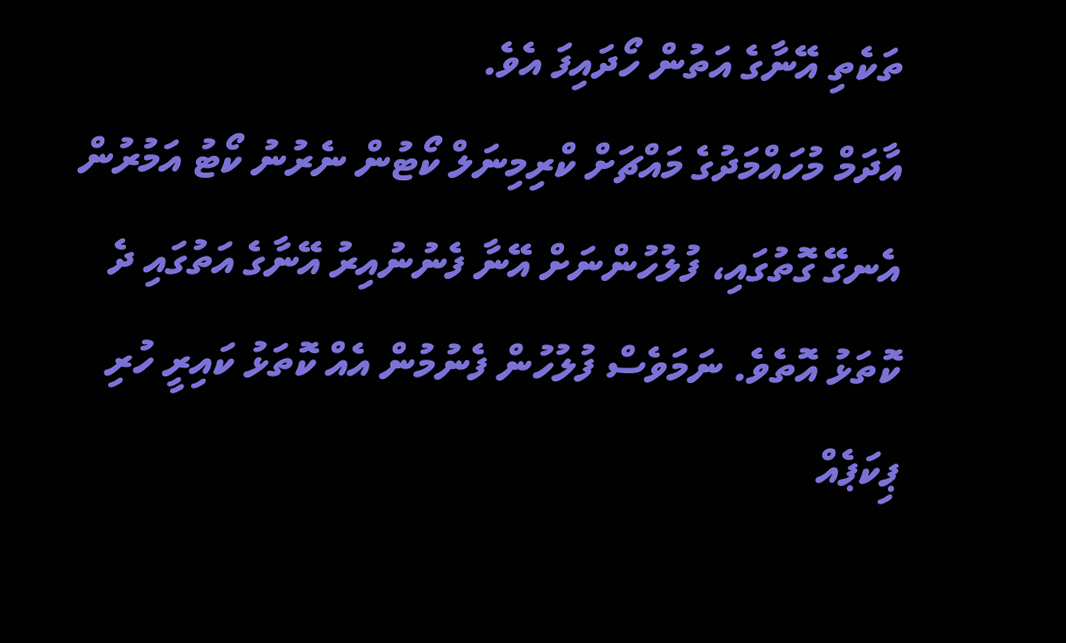ތަކެތި އޭނާގެ އަތުން ހޯދައިފަ އެވެ.
އާދަމް މުހައްމަދުގެ މައްޗަށް ކްރިމިނަލް ކޯޓުން ނެރުނު ކޯޓު އަމުރުން އެނގޭ ގޮތުގައި، ފުލުހުންނަށް އޭނާ ފެނުނުއިރު އޭނާގެ އަތުގައި ދެ ކޮތަޅު އޮތެވެ. ނަމަވެސް ފުލުހުން ފެނުމުން އެއް ކޮތަޅު ކައިރީ ހުރި ޕިކަޕެއް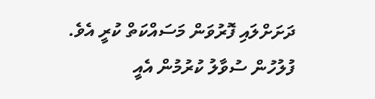ދަށަށްލައި ފޮރުވަން މަސައްކަތް ކުރީ އެވެ.
ފުލުހުން ސުވާލު ކުރުމުން އެއީ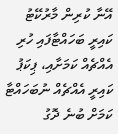އޭނާ ކުރިން މާރުކޭޓު ކައިރީ ބަހައްޓާފައި ހުރި އެއްޗެއް ކަމަށާއި، ޕިކަޕު ކައިރީ އެއްޗެއް ނުބަހައްޓާ ކަމަށް ބުނެ ދޮގު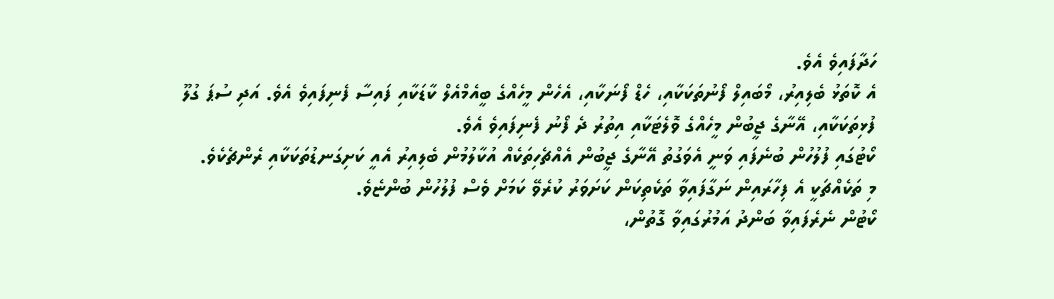ހަދާފައިވެ އެވެ.
އެ ކޮތަޅު ބެލިއިރު، މޯބައިލް ފޯނުތަކަކާއި، ހެޑް ފޯނަކާއި، އެހެން މީހެއްގެ ބީއެމްއެލް ކާޑަކާއި ފައިސާ ފެނިފައިވެ އެވެ. އަދި ސުޕަ ގުލޫ ފުޅިތަކަކާއި، އޭނާގެ ޖީބުން މީހެއްގެ ވޮލެޓަކާއި އިތުރު ދެ ފޯނު ފެނިފައިވެ އެވެ.
ކޯޓުގައި ފުލުހުން ބުނެފައި ވަނީ އެވަގުތު އޭނާގެ ޖީބުން އެއްޗެހިތަކެއް އުކާލުމުން ބެލިއިރު އެއީ ކަށިގަނޑުތަކަކާއި ރެންޗެކެވެ.
މި ތަކެއްޗަކީ އެ ފިހާރައިން ނަގާފައިވާ ތަކެތިކަން ކަށަވަރު ކުރެވޭ ކަމަށް ވެސް ފުލުހުން ބުންޏެވެ.
ކޯޓުން ނެރެފައިވާ ބަންދު އަމުރުގައިވާ ގޮތުން،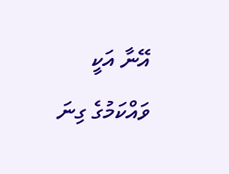އޭނާ އަކީ ވައްކަމުގެ ގިނަ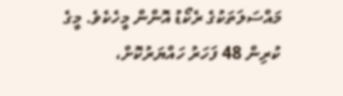މައްސަލަތަކުގެ ރެކޯޑު އޮންން މީހެކެވެ. މީގެ ކުރިން 48 ފަހަރު ހައްޔަރުކޮށް،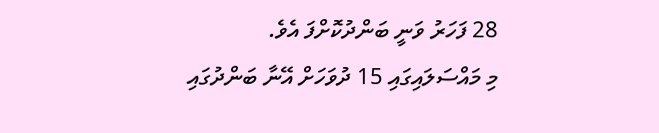28 ފަހަރު ވަނީ ބަންދުކޮށްފަ އެވެ.
މި މައްސަލައިގައި 15 ދުވަހަށް އޭނާ ބަންދުގައި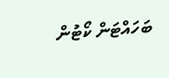ބަހައްޓަން ކޯޓުން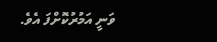ވަނީ އަމުރުކޮށްފަ އެވެ.